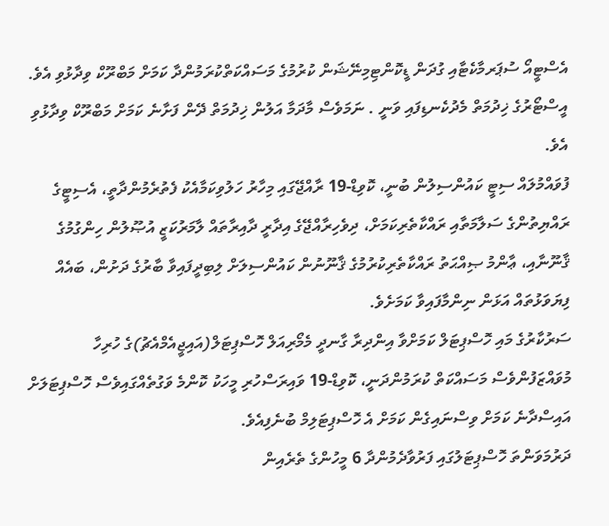އެސްޓީއޯ ސުޕަރމާކެޓާއި ގުދަން ޑީކޮންޓިމިނޭޝަން ކުރުމުގެ މަސައްކަތްކުރަމުންދާ ކަމަށް މަބްރޫކް ވިދާޅުވި އެވެ. އީސްޓޯރުގެ ޚިދުމަތް މެދުކެނޑިފައި ވަނީ . ނަމަވެސް މާދަމާ އަލުން ޚިދުމަތް ދޭން ފަށާނެ ކަމަށް މަބްރޫކް ވިދާޅުވި އެވެ.
ފުވައްމުލައް ސިޓީ ކައުންސިލުން ބުނީ، ކޮވިޑް-19 ރާއްޖޭގައި މިހާރު ހަލުވިކަމާއެކު ފެތުރެމުންދާތީ، އެސިޓީގެ ރައްޔިތުންގެ ސަލާމަތާއި ރައްކާތެރިކަމަށް، ދިވެހިރާއްޖޭގެ އިދާރީ ދާއިރާތައް ލާމަރުކަޒީ އުޞޫލުން ހިންގުމުގެ ޤާނޫނާއި، ޢާންމު ޞިއްޙަތު ރައްކާތެރިކުރުމުގެ ޤާނޫނުން ކައުންސިލަށް ލިބިދީފައިވާ ބާރުގެ ދަށުން، ބައެއް ފިޔަވަޅުތައް އަޅަން ނިންމާފައިވާ ކަމަށެވެ.
ސަރުކާރުގެ މައި ހޮސްޕިޓަލް ކަމަށްވާ އިންދިރާ ގާނދީ މެމޯރިއަލް ހޮސްޕިޓަލް(އައިޖީއެމްއެޗު)ގެ ހުރިހާ މުވައްޒަފުންވެސް މަސައްކަތް ކުރަމުންދަނީ، ކޮވިޑް-19 ވައިރަސްހުރި މީހަކު ކޮންމެ ވަގުތެއްގައިވެސް ހޮސްޕިޓަލަށް އައިސްދާނެ ކަމަށް ވިސްނައިގެން ކަމަށް އެ ހޮސްޕިޓަލިމް ބުނެފިއެވެ.
ދަރުމަވަންތަ ހޮސްޕިޓަލުގައި ފަރުވާދެމުންދާ 6 މީހުންގެ ތެރެއިން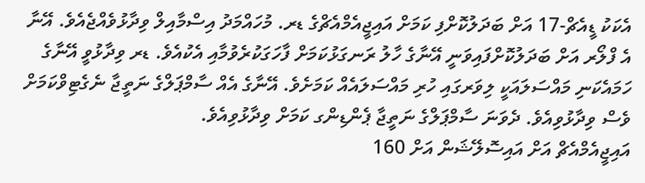އެކަކު ޑީއެޗް-17 އަށް ބަދަލުކޮށްފި ކަމަށް އައިޖީއެމްއެޗްގެ ޑރ. މުހައްމަދު އިސްމާއިލް ވިދާޅުވެއްޖެއެވެ. އޭނާ އެ ފްލޯރ އަށް ބަދަލުކޮށްފައިވަނީ އޭނާގެ ހާލު ރަނގަޅުކަމަށް ފާހަގަކުރެވުމާއި އެކުއެވެ. ޑރ ވިދާޅުވީ އޭނާގެ ހަމައެކަނި މައްސަލައަކީ ލިވަރގައި ހުރި މައްސަލައެއް ކަމަށެވެ. އޭނާގެ އެއް ސާމްޕަލްގެ ނަތީޖާ ނެގެޓިވްކަމަށް ވެސް ވިދާޅުވިއެވެ. ދެވަނަ ސާމްޕަލްގެ ނަތީޖާ ޕެންޑިންގ ކަމަށް ވިދާޅުވިއެވެ.
އައިޖީއެމްއެޗް އަށް އައިސޮލޭޝަން އަށް 160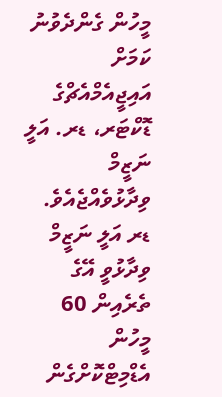މީހުން ގެންދެވުނު ކަމަށް އައިޖީއެމްއެޗްގެ ޑޮކްޓަރ، ޑރ. އަލީ ނަޒީމް ވިދާޅުވެއްޖެއެވެ. ޑރ އަލީ ނަޒީމް ވިދާޅުވީ އޭގެ ތެރެއިން 60 މީހުން އެޑްމިޓްކޮށްގެން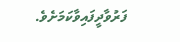ފަރުވާދީފައިވާކަމަށެވެ.